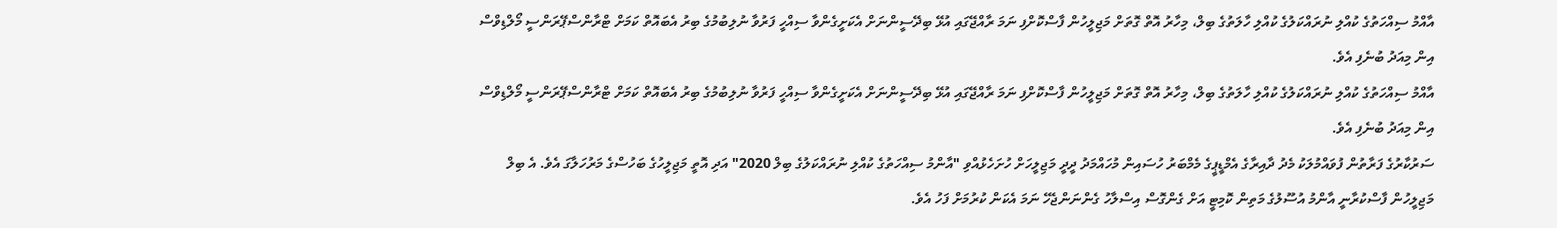އާއްމު ސިއްހަތުގެ ކުއްލި ނުރައްކަލުގެ ކުއްލި ހާލަތުގެ ބިލް، މިހާރު އޮތް ގޮތަށް މަޖިލީހުން ފާސްކޮށްފި ނަމަ ރާއްޖޭގައި އުޅޭ ބިދޭސީންނަށް އެކަށީގެންވާ ސިއްހީ ފަރުވާ ނުލިބުމުގެ ބިރު އެބައޮތް ކަމަށް ޓްރާންސްޕޭރަންސީ މޯލްޑިވްސް އިން މިއަދު ބުނެފި އެވެ.
އާއްމު ސިއްހަތުގެ ކުއްލި ނުރައްކަލުގެ ކުއްލި ހާލަތުގެ ބިލް، މިހާރު އޮތް ގޮތަށް މަޖިލީހުން ފާސްކޮށްފި ނަމަ ރާއްޖޭގައި އުޅޭ ބިދޭސީންނަށް އެކަށީގެންވާ ސިއްހީ ފަރުވާ ނުލިބުމުގެ ބިރު އެބައޮތް ކަމަށް ޓްރާންސްޕޭރަންސީ މޯލްޑިވްސް އިން މިއަދު ބުނެފި އެވެ.
ސަރުކާރުގެ ފަރާތުން ފުވައްމުލަކު މެދު ދާއިރާގެ އެމްޑީޕީގެ މެމްބަރު ހުސައިން މުހައްމަދު ދީދީ މަޖިލީހަށް ހުށަހެޅުއްވި "އާންމު ސިއްހަތުގެ ކުއްލި ނުރައްކަލުގެ ބިލް 2020" އަދި އޮތީ މަޖިލީހުގެ ބަހުސްގެ މަރުހަލާގަ އެވެ. އެ ބިލް މަޖިލީހުން ފާސްކުރާނީ އާންމު އުސޫލުގެ މަތިން ކޮމިޓީ އަށް ގެންގޮސް އިސްލާހު ގެންނަންޖެހޭ ނަމަ އެކަން ކުރުމަށް ފަހު އެވެ.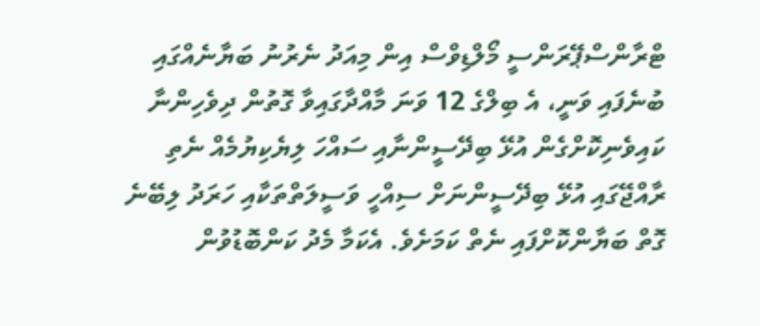ޓްރާންސްޕޭރަންސީ މޯލްޑިވްސް އިން މިއަދު ނެރުނު ބަޔާނެއްގައި ބުނެފައި ވަނީ، އެ ބިލްގެ 12 ވަނަ މާއްދާގައިވާ ގޮތުން ދިވެހިންނާ ކައިވެނިކޮށްގެން އުޅޭ ބިދޭސީންނާއި ސައްހަ ލިޔެކިޔުމެއް ނެތި ރާއްޖޭގައި އުޅޭ ބިދޭސީންނަށް ސިއްހީ ވަސީލަތްތަކާއި ހަރަދު ލިބޭނެ ގޮތް ބަޔާންކޮށްފައި ނެތް ކަމަށެވެ. އެކަމާ މެދު ކަންބޮޑުވުން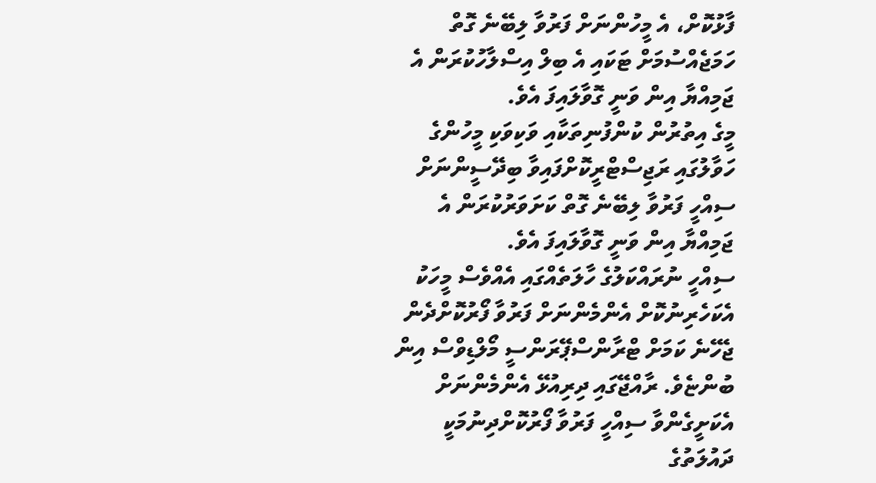ފާޅުކޮށް، އެ މީހުންނަށް ފަރުވާ ލިބޭނެ ގޮތް ހަމަޖެއްސުމަށް ޓަކައި އެ ބިލް އިސްލާހުކުރަން އެ ޖަމިއްޔާ އިން ވަނީ ގޮވާލައިފަ އެވެ.
މީގެ އިތުރުން ކުންފުނިތަކާއި ވަކިވަކި މީހުންގެ ހަވާލުގައި ރަޖިސްޓްރީކޮށްފައިވާ ބިދޭސީންނަށް ސިއްހީ ފަރުވާ ލިބޭނެ ގޮތް ކަށަވަރުކުރަން އެ ޖަމިއްޔާ އިން ވަނީ ގޮވާލައިފަ އެވެ.
ސިއްހީ ނުރައްކަލުގެ ހާލަތެއްގައި އެއްވެސް މީހަކު އެކަހެރިނުކޮށް އެންމެންނަށް ފަރުވާ ފޯރުކޮށްދެން ޖެހޭނެ ކަމަށް ޓްރާންސްޕޭރަންސީ މޯލްޑިވްސް އިން ބުންޏެވެ. ރާއްޖޭގައި ދިރިއުޅޭ އެންމެންނަށް އެކަށީގެންވާ ސިއްހީ ފަރުވާ ފޯރުކޮށްދިނުމަކީ ދައުލަތުގެ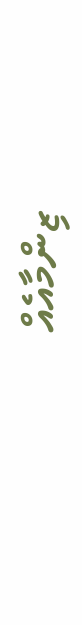ޒިންމާއެއް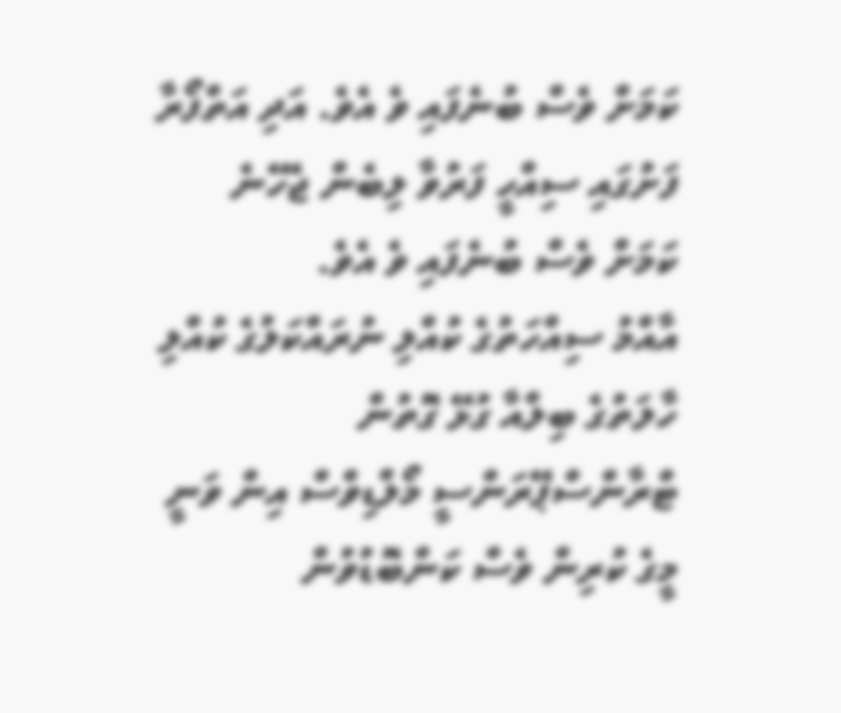ކަމަށް ވެސް ބުނެފައި ވެ އެވެ. އަދި އަތްފޯރާ ފަށުގައި ސިއްހީ ފަރުވާ ލިބެން ޖެހޭނެ ކަމަށް ވެސް ބުނެފައި ވެ އެވެ.
އާއްމު ސިއްހަތުގެ ކުއްލި ނުރައްކަލުގެ ކުއްލި ހާލަތުގެ ބިލްއާ ގުޅޭ ގޮތުން ޓްރާންސްޕޭރަންސީ މޯލްޑިވްސް އިން ވަނީ މީގެ ކުރިން ވެސް ކަންބޮޑުވުން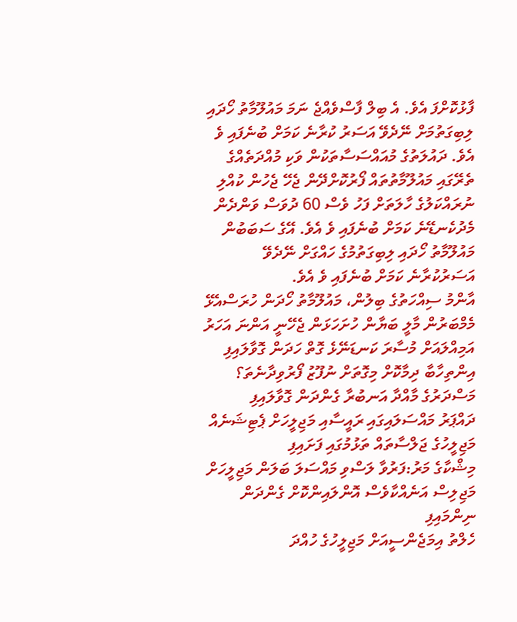ފާޅުކޮށްފަ އެވެ. އެ ބިލް ފާސްވެއްޖެ ނަމަ މައުލޫމާތު ހޯދައި ލިބިގަތުމަށް ނޭދެވޭ އަސަރު ކުރާނެ ކަމަށް ބުނެފައި ވެ އެވެ. ދައުލަތުގެ މުއައްސަސާތަކުން ވަކި މުއްދަތެއްގެ ތެރޭގައި މައުލޫމާތުތައް ފޯރުކޮށްދޭން ޖެހޭ ޖެހުން ކުއްލި ނުރައްކަލުގެ ހާލަތަށް ފަހު ވެސް 60 ދުވަސް ވަންދެން މެދުކެނޑޭނެ ކަމަށް ބުނެފައި ވެ އެވެ. އޭގެ ސަބަބުން މައުލޫމާތު ހޯދައި ލިބިގަތުމުގެ ހައްގަށް ނޭދެވޭ އަސަރުކުރާނެ ކަމަށް ބުނެފައި ވެ އެވެ.
އާންމު ސިއްހަތުގެ ބިލުން، މައުލޫމާތު ހޯދަން ހުރަސްއެޅޭ
މެމްބަރުން މާލީ ބަޔާން ހުށަހަޅަން ޖެހޭނީ އަންނަ އަހަރު
އަމިއްލައަށް މުސާރަ ކަނޑަނޭޅެ ގޮތް ހަދަން ގޮވާލައިފި
އިންތިހާބާ ދިމާކޮށް މިގޮތަށް ނުފޫޒު ފޯރުވިދާނެތަ؟
މަސްދަރުގެ މާއްދާ އަނބުރާ ގެންދަން ގޮވާލައިފި
ދައްޕަރު މައްސަލައިގައި ރައީސާއި މަޖިލީހަށް ޕެޓިޝަނެއް
މަޖިލީހުގެ ޖަލްސާތައް ތަޅުމުގައި ފަށައިފި
މިޝްކާގެ މަރު:ފަރުވާ ލަސްވި މައްސަލަ ބަލަން މަޖިލީހަށް
މަޖިލިސް އަނެއްކާވެސް އޮންލައިންކޮށް ގެންދަން ނިންމައިފި
ހެލްތު އިމަޖެންސީއަށް މަޖިލީހުގެ ހުއްދަ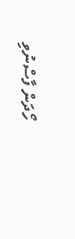ހޯދަން ފާސްނުވި